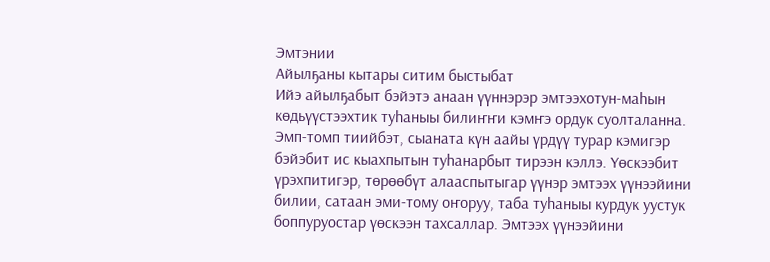Эмтэнии
Айылҕаны кытары ситим быстыбат
Ийэ айылҕабыт бэйэтэ анаан үүннэрэр эмтээхотун-маһын көдьүүстээхтик туһаныы билиҥҥи кэмҥэ ордук суолталанна. Эмп-томп тиийбэт, сыаната күн аайы үрдүү турар кэмигэр бэйэбит ис кыахпытын туһанарбыт тирээн кэллэ. Үөскээбит үрэхпитигэр, төрөөбүт алааспытыгар үүнэр эмтээх үүнээйини билии, сатаан эми-тому оҥоруу, таба туһаныы курдук уустук боппуруостар үөскээн тахсаллар. Эмтээх үүнээйини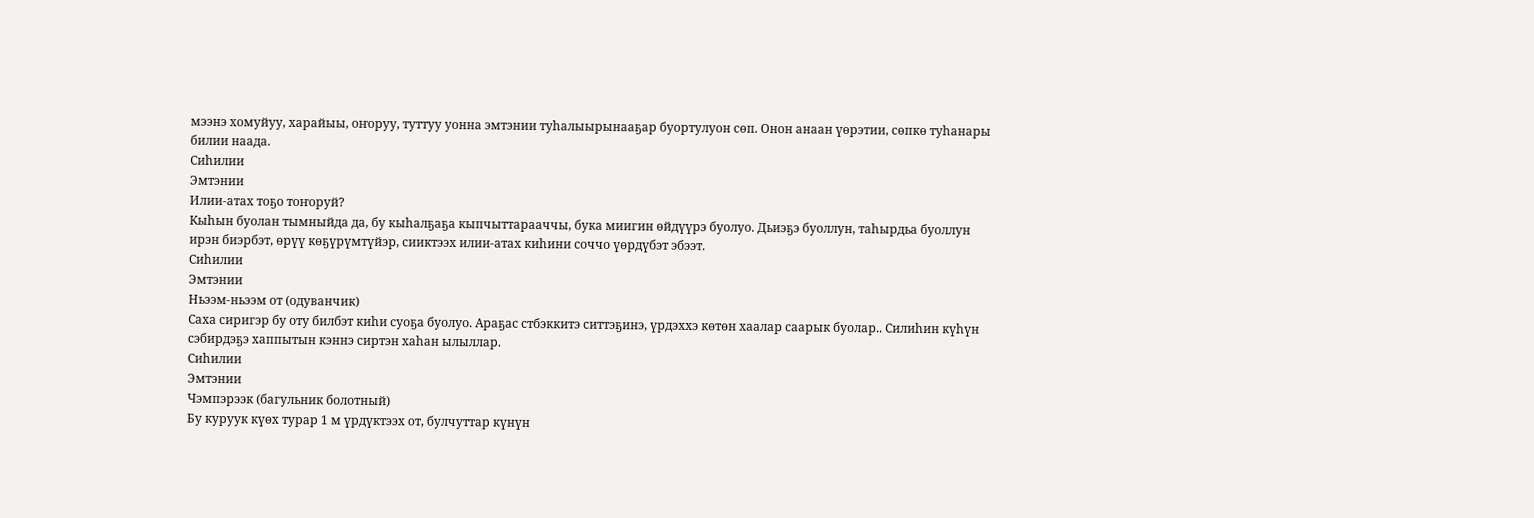мээнэ хомуйуу, харайыы, оҥоруу, туттуу уонна эмтэнии туһалыырынааҕар буортулуон сөп. Онон анаан үөрэтии, сөпкө туһанары билии наада.
Сиһилии
Эмтэнии
Илии-атах тоҕо тоҥоруй?
Кыһын буолан тымныйда да, бу кыһалҕаҕа кыпчыттарааччы, бука миигин өйдүүрэ буолуо. Дьиэҕэ буоллун, таһырдьа буоллун ирэн биэрбэт, өрүү көҕүрүмтүйэр, сииктээх илии-атах киһини соччо үөрдүбэт эбээт.
Сиһилии
Эмтэнии
Ньээм-ньээм от (одуванчик)
Саха сиригэр бу оту билбэт киһи суоҕа буолуо. Араҕас стбэккитэ ситтэҕинэ, үрдэххэ көтөн хаалар саарык буолар.. Силиһин күһүн сэбирдэҕэ хаппытын кэннэ сиртэн хаһан ылыллар.
Сиһилии
Эмтэнии
Чэмпэрээк (багульник болотный)
Бу куруук күөх турар 1 м үрдүктээх от, булчуттар күнүн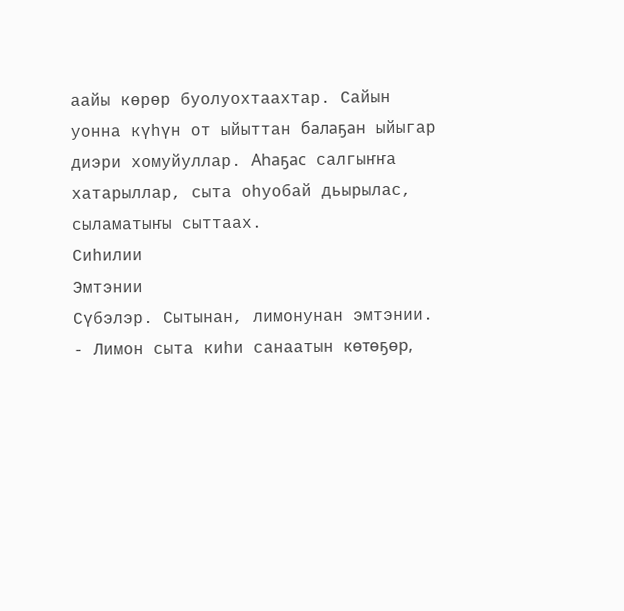аайы көрөр буолуохтаахтар. Сайын уонна күһүн от ыйыттан балаҕан ыйыгар диэри хомуйуллар. Аһаҕас салгыҥҥа хатарыллар, сыта оһуобай дьырылас, сыламатыҥы сыттаах.
Сиһилии
Эмтэнии
Сүбэлэр. Сытынан, лимонунан эмтэнии.
- Лимон сыта киһи санаатын көтөҕөр,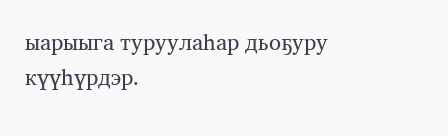ыарыыга туруулаһар дьоҕуру күүһүрдэр.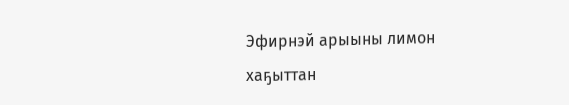Эфирнэй арыыны лимон хаҕыттан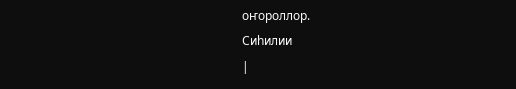оҥороллор.
Сиһилии
|